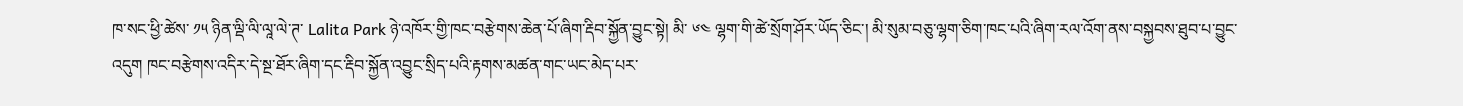ཁ་སང་ཕྱི་ཚེས་ ༡༥ ཉིན་ལྡི་ལི་ལཱ་ལེ་ཊ་ Lalita Park ཉེ་འཁོར་གྱི་ཁང་བརྩེགས་ཆེན་པོ་ཞིག་རྡིབ་སྐྱོན་བྱུང་སྟེ། མི་ ༦༤ ལྷག་གི་ཚེ་སྲོག་ཤོར་ཡོད་ཅིང་། མི་སུམ་བཅུ་ལྷག་ཅིག་ཁང་པའི་ཞིག་རལ་འོག་ནས་བསྐྱབས་ཐུབ་པ་བྱུང་འདུག ཁང་བརྩེགས་འདིར་དེ་སྔ་ཐོར་ཞིག་དང་རྡིབ་སྐྱོན་འབྱུང་སྲིད་པའི་རྟགས་མཚན་གང་ཡང་མེད་པར་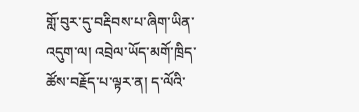གློ་བུར་དུ་བརྡིབས་པ་ཞིག་ཡིན་འདུག་ལ། འབྲེལ་ཡོད་མགོ་ཁྲིད་ཚོས་བརྗོད་པ་ལྟར་ན། ད་ལོའི་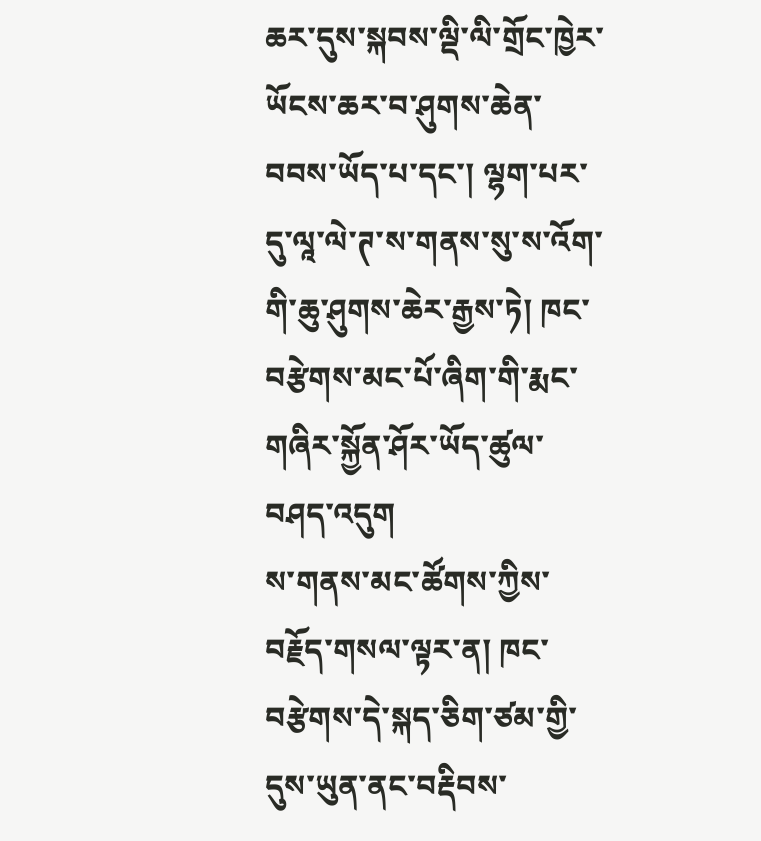ཆར་དུས་སྐབས་ལྡི་ལི་གྲོང་ཁྱེར་ཡོངས་ཆར་བ་ཤུགས་ཆེན་བབས་ཡོད་པ་དང་། ལྷག་པར་དུ་ལཱ་ལེ་ཊ་ས་གནས་སུ་ས་འོག་གི་ཆུ་ཤུགས་ཆེར་རྒྱས་ཏེ། ཁང་བརྩེགས་མང་པོ་ཞིག་གི་རྨང་གཞིར་སྐྱོན་ཤོར་ཡོད་ཚུལ་བཤད་འདུག
ས་གནས་མང་ཚོགས་ཀྱིས་བརྗོད་གསལ་ལྟར་ན། ཁང་བརྩེགས་དེ་སྐད་ཅིག་ཙམ་གྱི་དུས་ཡུན་ནང་བརྡིབས་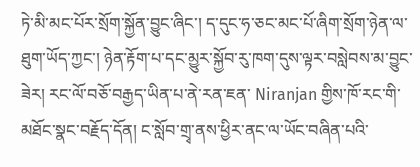ཏེ་མི་མང་པོར་སྲོག་སྐྱོན་བྱུང་ཞིང་། ད་དུང་ཧ་ཅང་མང་པོ་ཞིག་སྲོག་ཉེན་ལ་ཐུག་ཡོད་ཀྱང་། ཉེན་རྟོག་པ་དང་མྱུར་སྐྱོབ་རུ་ཁག་དུས་ལྟར་བསླེབས་མ་བྱུང་ཟེར། རང་ལོ་བཅོ་བརྒྱད་ཡིན་པ་ནེ་རན་ཇན་ Niranjan གྱིས་ཁོ་རང་གི་མཐོང་སྣང་བརྗོད་དོན། ང་སློབ་གྲྭ་ནས་ཕྱིར་ནང་ལ་ཡོང་བཞིན་པའི་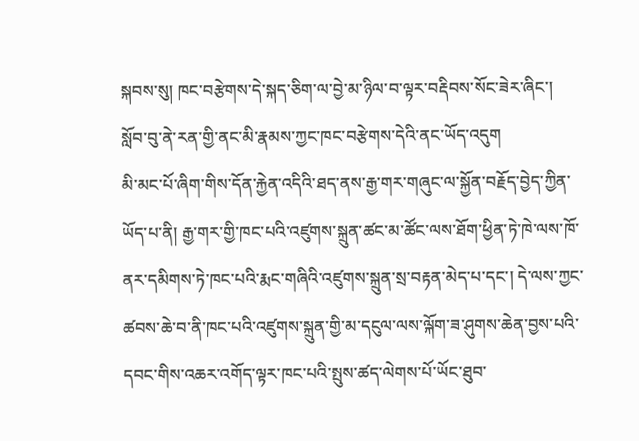སྐབས་སུ། ཁང་བརྩེགས་དེ་སྐད་ཅིག་ལ་བྱེ་མ་ཉིལ་བ་ལྟར་བརྡིབས་སོང་ཟེར་ཞིང་། སློབ་བུ་ནེ་རན་གྱི་ནང་མི་རྣམས་ཀྱང་ཁང་བརྩེགས་དེའི་ནང་ཡོད་འདུག
མི་མང་པོ་ཞིག་གིས་དོན་རྐྱེན་འདིའི་ཐད་ནས་རྒྱ་གར་གཞུང་ལ་སྐྱོན་བརྗོད་བྱེད་ཀྱིན་ཡོད་པ་ནི། རྒྱ་གར་གྱི་ཁང་པའི་འཛུགས་སྐྲུན་ཚང་མ་ཚོང་ལས་ཐོག་ཕྱིན་ཏེ་ཁེ་ལས་ཁོ་ནར་དམིགས་ཏེ་ཁང་པའི་རྨང་གཞིའི་འཛུགས་སྐྲུན་སྲ་བརྟན་མེད་པ་དང་། དེ་ལས་ཀྱང་ཚབས་ཆེ་བ་ནི་ཁང་པའི་འཛུགས་སྐྲུན་གྱི་མ་དངུལ་ལས་ལྐོག་ཟ་ཤུགས་ཆེན་བྱས་པའི་དབང་གིས་འཆར་འགོད་ལྟར་ཁང་པའི་སྤུས་ཚད་ལེགས་པོ་ཡོང་ཐུབ་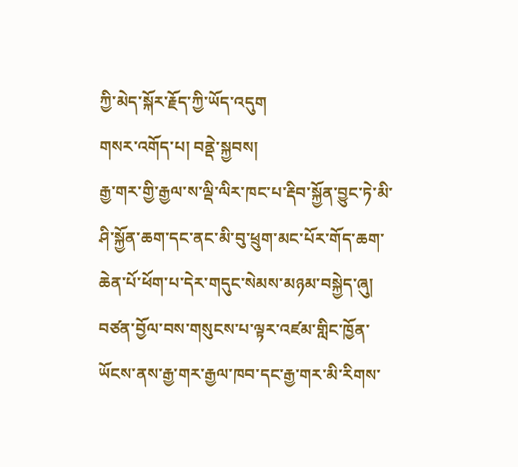ཀྱི་མེད་སྐོར་རྗོད་ཀྱི་ཡོད་འདུག
གསར་འགོད་པ། བནྡེ་སྐྱབས།
རྒྱ་གར་གྱི་རྒྱལ་ས་ལྡི་ལིར་ཁང་པ་རྡིབ་སྐྱོན་བྱུང་ཏེ་མི་ཤི་སྐྱོན་ཆག་དང་ནང་མི་བུ་ཕྲུག་མང་པོར་གོད་ཆག་ཆེན་པོ་ཕོག་པ་དེར་གདུང་སེམས་མཉམ་བསྐྱེད་ཞུ།
བཙན་བྱོལ་བས་གསུངས་པ་ལྟར་འཛམ་གླིང་ཁྱོན་ཡོངས་ནས་རྒྱ་གར་རྒྱལ་ཁབ་དང་རྒྱ་གར་མི་རིགས་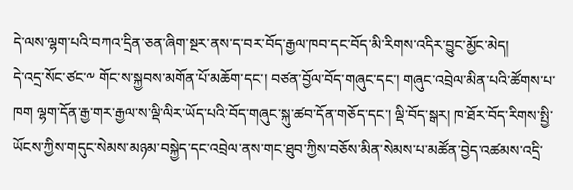དེ་ལས་ལྷག་པའི་བཀའ་དྲིན་ཅན་ཞིག་སྔར་ནས་ད་བར་བོད་རྒྱལ་ཁབ་དང་བོད་མི་རིགས་འདིར་བྱུང་མྱོང་མེད།
དེ་འདྲ་སོང་ཙང་༸ གོང་ས་སྐྱབས་མགོན་པོ་མཆོག་དང་། བཙན་བྱོལ་བོད་གཞུང་དང་། གཞུང་འབྲེལ་མིན་པའི་ཚོགས་པ་ཁག ལྷག་དོན་རྒྱ་གར་རྒྱལ་ས་ལྡི་ལིར་ཡོད་པའི་བོད་གཞུང་སྐུ་ཚབ་དོན་གཅོད་དང་། ལྡི་བོད་སྒར། ཁ་ཐོར་བོད་རིགས་སྤྱི་ཡོངས་ཀྱིས་གདུང་སེམས་མཉམ་བསྐྱེད་དང་འབྲེལ་ནས་གང་ཐུབ་ཀྱིས་བཅོས་མིན་སེམས་པ་མཚོན་བྱེད་འཚམས་འདྲི་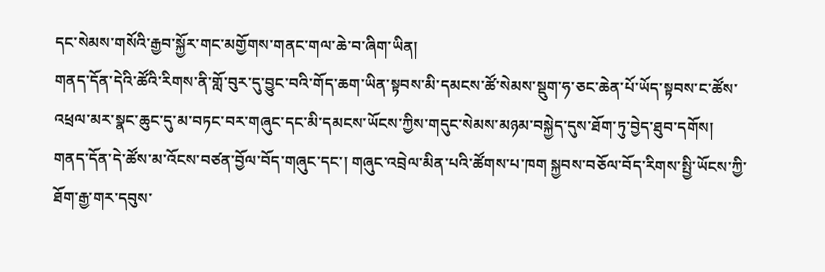དང་སེམས་གསོའི་རྒྱབ་སྐྱོར་གང་མགྱོགས་གནང་གལ་ཆེ་བ་ཞིག་ཡིན།
གནད་དོན་དེའི་ཚོའི་རིགས་ནི་གློ་བུར་དུ་བྱུང་བའི་གོད་ཆག་ཡིན་སྟབས་མི་དམངས་ཚོ་སེམས་སྡུག་ཧ་ཅང་ཆེན་པོ་ཡོད་སྟབས་ང་ཚོས་འཕྲལ་མར་སྣང་ཆུང་དུ་མ་བཏང་བར་གཞུང་དང་མི་དམངས་ཡོངས་ཀྱིས་གདུང་སེམས་མཉམ་བསྐྱེད་དུས་ཐོག་ཏུ་བྱེད་ཐུབ་དགོས།
གནད་དོན་དེ་ཚོས་མ་འོངས་བཙན་བྱོལ་བོད་གཞུང་དང་། གཞུང་འབྲེལ་མིན་པའི་ཚོགས་པ་ཁག སྐྱབས་བཅོལ་བོད་རིགས་སྤྱི་ཡོངས་ཀྱི་ཐོག་རྒྱ་གར་དབུས་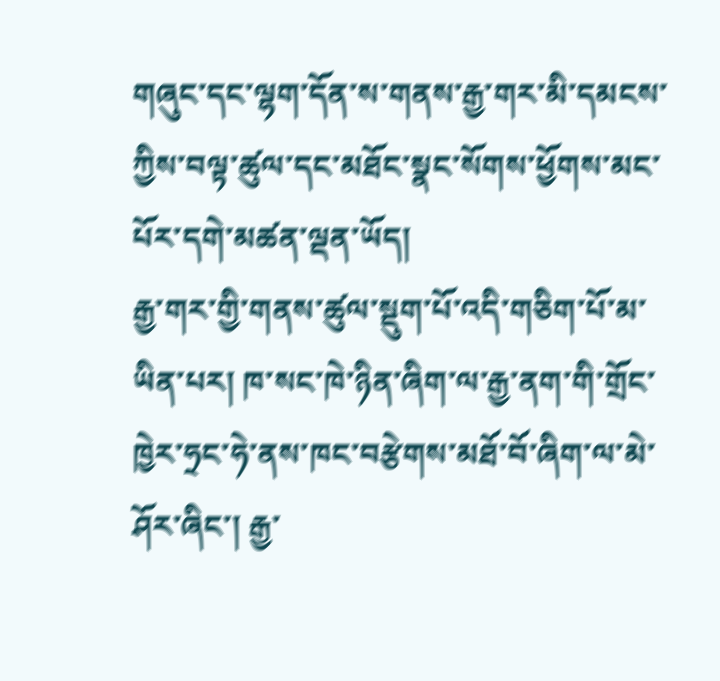གཞུང་དང་ལྷག་དོན་ས་གནས་རྒྱ་གར་མི་དམངས་ཀྱིས་བལྟ་ཚུལ་དང་མཐོང་སྣང་སོགས་ཕྱོགས་མང་པོར་དགེ་མཚན་ལྡན་ཡོད།
རྒྱ་གར་གྱི་གནས་ཚུལ་སྡུག་པོ་འདི་གཅིག་པོ་མ་ཡིན་པར། ཁ་སང་ཁེ་ཉིན་ཞིག་ལ་རྒྱ་ནག་གི་གྲོང་ཁྱེར་ཧྲང་ཧེ་ནས་ཁང་བརྩེགས་མཐོ་བོ་ཞིག་ལ་མེ་ཤོར་ཞིང་། རྒྱ་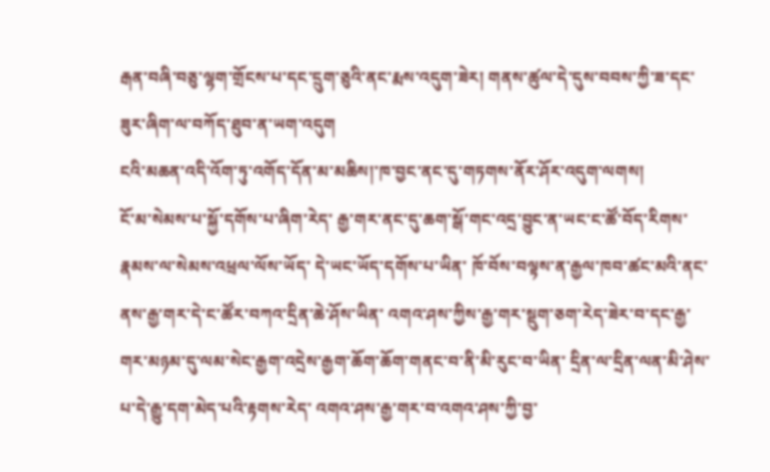རྒན་བཞི་བཅུ་ལྷག་གྲོངས་པ་དང་དྲུག་ཅུའི་ནང་རྨས་འདུག་ཟེར། གནས་ཚུལ་དེ་དུས་བབས་ཀྱི་ཟ་དང་ཟུར་ཞིག་ལ་བཀོད་ཐུབ་ན་ཡག་འདུག
ངའི་མཆན་འདི་འོག་ཏུ་འགོད་དོན་མ་མཆིས།་ཁ་བྱང་ནང་དུ་གཏགས་ནོར་ཤོར་འདུག་ལགས།
ངོ་མ་སེམས་པ་སྐྱོ་དགོས་པ་ཞིག་རེད་ རྒྱ་གར་ནང་དུ་ཆག་སྒོ་གང་འདྲ་བྱུང་ན་ཡང་ང་ཚོ་བོད་རིགས་རྣམས་ལ་སེམས་འཕྲལ་ལོས་ཡོད་ དེ་ཡང་ཡོད་དགོས་པ་ཡིན་ ཁོ་བོས་བལྟས་ན་རྒྱལ་ཁབ་ཚང་མའི་ནང་ནས་རྒྱ་གར་དེ་ང་ཚོར་བཀའ་དྲིན་ཆེ་ཤོས་ཡིན་ འགའ་ཤས་ཀྱིས་རྒྱ་གར་སྡུག་ཅག་རེད་ཟེར་བ་དང་རྒྱ་གར་མཉམ་དུ་ལམ་སེང་རྒྱག་འདྲེས་རྒྱག་ཆོག་ཆོག་གནང་བ་ནི་མི་རུང་བ་ཡིན་ དྲིན་ལ་དྲིན་ལན་མི་ཤེས་པ་དེ་རྒྱུ་དག་མེད་པའི་རྟགས་རེད་ འགའ་ཤས་རྒྱ་གར་བ་འགའ་ཤས་ཀྱི་བྱ་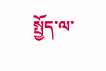སྤྱོད་ལ་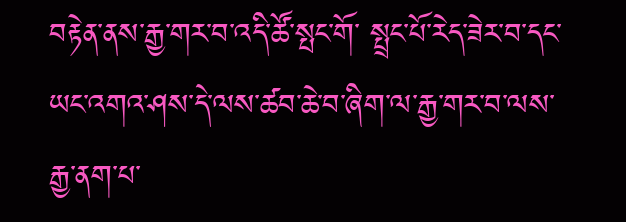བརྟེན་ནས་རྒྱ་གར་བ་འདི་ཚོ་སྤང་གོ་ སྤྲང་པོ་རེད་ཟེར་བ་དང་ ཡང་འགའ་ཤས་དེ་ལས་ཚབ་ཆེ་བ་ཞིག་ལ་རྒྱ་གར་བ་ལས་རྒྱ་ནག་པ་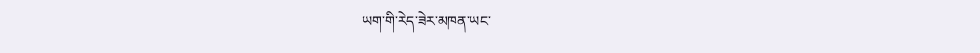ཡག་གི་རེད་ཟེར་མཁན་ཡང་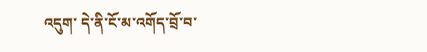འདུག་ དེ་ནི་ངོ་མ་འགོད་བྲོ་བ་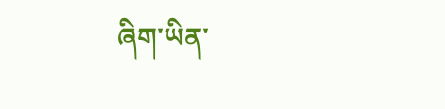ཞིག་ཡིན་